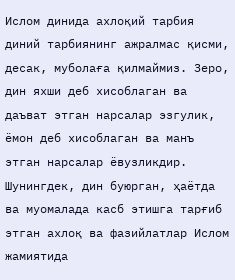Ислом динида ахлоқий тарбия диний тарбиянинг ажралмас қисми, десак, муболаға қилмаймиз. Зеро, дин яхши деб хисоблаган ва даъват этган нарсалар эзгулик, ёмон деб хисоблаган ва манъ этган нарсалар ёвузликдир. Шунингдек, дин буюрган, ҳаётда ва муомалада касб этишга тарғиб этган ахлоқ ва фазийлатлар Ислом жамиятида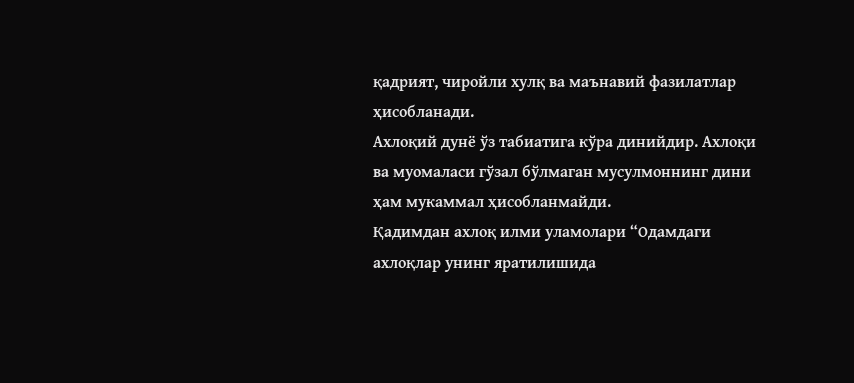қадрият, чиройли хулқ ва маънавий фазилатлар ҳисобланади.
Ахлоқий дунё ўз табиатига кўра динийдир. Ахлоқи ва муомаласи гўзал бўлмаган мусулмоннинг дини ҳам мукаммал ҳисобланмайди.
Қадимдан ахлоқ илми уламолари “Одамдаги ахлоқлар унинг яратилишида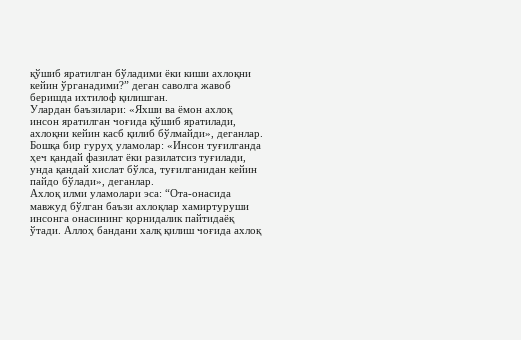қўшиб яратилган бўладими ёки киши ахлоқни кейин ўрганадими?” деган саволга жавоб беришда ихтилоф қилишган.
Улардан баъзилари: «Яхши ва ёмон ахлоқ инсон яратилган чоғида қўшиб яратилади, ахлоқни кейин касб қилиб бўлмайди», деганлар.
Бошқа бир гуруҳ уламолар: «Инсон туғилганда ҳеч қандай фазилат ёки разилатсиз туғилади, унда қандай хислат бўлса, туғилганидан кейин пайдо бўлади», деганлар.
Ахлоқ илми уламолари эса: “Ота-онасида мавжуд бўлган баъзи ахлоқлар хамиртуруши инсонга онасининг қорнидалик пайтидаёқ ўтади. Аллоҳ бандани халқ қилиш чоғида ахлоқ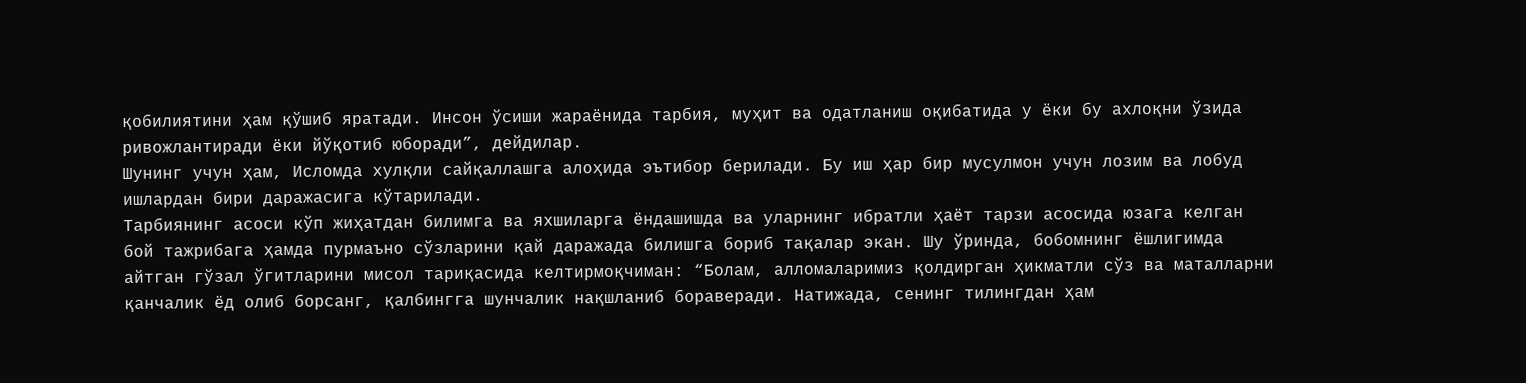қобилиятини ҳам қўшиб яратади. Инсон ўсиши жараёнида тарбия, муҳит ва одатланиш оқибатида у ёки бу ахлоқни ўзида ривожлантиради ёки йўқотиб юборади”, дейдилар.
Шунинг учун ҳам, Исломда хулқли сайқаллашга алоҳида эътибор берилади. Бу иш ҳар бир мусулмон учун лозим ва лобуд ишлардан бири даражасига кўтарилади.
Тарбиянинг асоси кўп жиҳатдан билимга ва яхшиларга ёндашишда ва уларнинг ибратли ҳаёт тарзи асосида юзага келган бой тажрибага ҳамда пурмаъно сўзларини қай даражада билишга бориб тақалар экан. Шу ўринда, бобомнинг ёшлигимда айтган гўзал ўгитларини мисол тариқасида келтирмоқчиман: “Болам, алломаларимиз қолдирган ҳикматли сўз ва маталларни қанчалик ёд олиб борсанг, қалбингга шунчалик нақшланиб бораверади. Натижада, сенинг тилингдан ҳам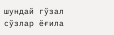шундай гўзал сўзлар ёғила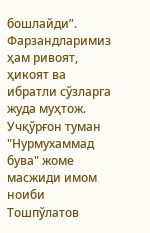бошлайди”. Фарзандларимиз ҳам ривоят, ҳикоят ва ибратли сўзларга жуда муҳтож.
Учқўрғон туман "Нурмухаммад бува" жоме масжиди имом ноиби
Тошпўлатов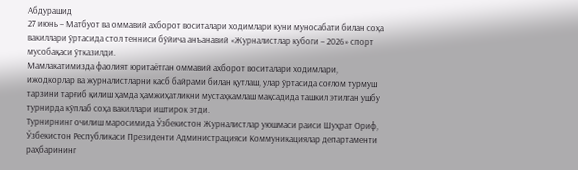Абдурашид
27 июнь – Матбуот ва оммавий ахборот воситалари ходимлари куни муносабати билан соҳа вакиллари ўртасида стол тенниси бўйича анъанавий «Журналистлар кубоги – 2026» спорт мусобақаси ўтказилди.
Мамлакатимизда фаолият юритаётган оммавий ахборот воситалари ходимлари, ижодкорлар ва журналистларни касб байрами билан қутлаш, улар ўртасида соғлом турмуш тарзини тарғиб қилиш ҳамда ҳамжиҳатликни мустаҳкамлаш мақсадида ташкил этилган ушбу турнирда кўплаб соҳа вакиллари иштирок этди.
Турнирнинг очилиш маросимида Ўзбекистон Журналистлар уюшмаси раиси Шуҳрат Ориф, Ўзбекистон Республикаси Президенти Администрацияси Коммуникациялар департаменти раҳбарининг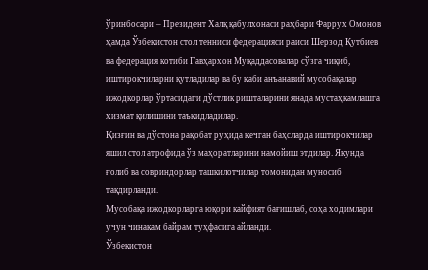ўринбосари – Президент Халқ қабулхонаси раҳбари Фаррух Омонов ҳамда Ўзбекистон стол тенниси федерацияси раиси Шерзод Қутбиев ва федерация котиби Гавҳархон Муқаддасовалар сўзга чиқиб, иштирокчиларни қутладилар ва бу каби анъанавий мусобақалар ижодкорлар ўртасидаги дўстлик ришталарини янада мустаҳкамлашга хизмат қилишини таъкидладилар.
Қизғин ва дўстона рақобат руҳида кечган баҳсларда иштирокчилар яшил стол атрофида ўз маҳоратларини намойиш этдилар. Якунда ғолиб ва совриндорлар ташкилотчилар томонидан муносиб тақдирланди.
Мусобақа ижодкорларга юқори кайфият бағишлаб, соҳа ходимлари учун чинакам байрам туҳфасига айланди.
Ўзбекистон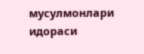мусулмонлари идораси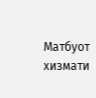Матбуот хизмати